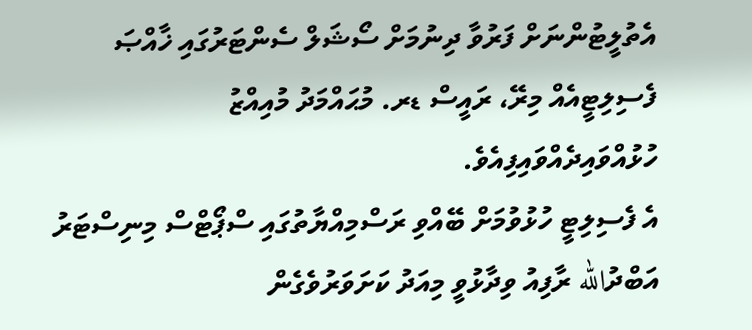އެތުލީޓުންނަށް ފަރުވާ ދިނުމަށް ސޯޝަލް ސެންޓަރުގައި ޚާއްޞަ ފެސިލިޓީއެއް މިރޭ، ރައީސް ޑރ. މުޙައްމަދު މުއިއްޒު ހުޅުއްވައިދެއްވައިފިއެވެ.
އެ ފެސިލިޓީ ހުޅުވުމަށް ބޭއްވި ރަސްމިއްޔާތުގައި ސްޕޯޓްސް މިނިސްޓަރު އަބްދުالله ރާފިއު ވިދާޅުވީ މިއަދު ކަށަވަރުވެގެން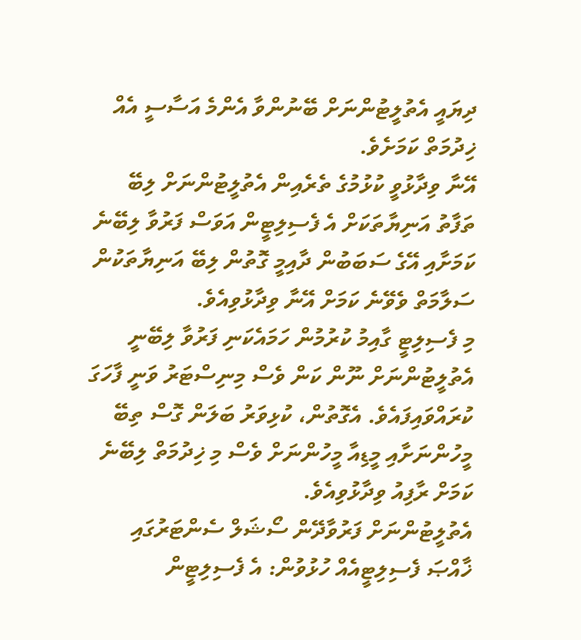ދިޔައީ އެތުލީޓުންނަށް ބޭނުންވާ އެންމެ އަސާސީ އެއް ޚިދުމަތް ކަމަށެވެ.
އޭނާ ވިދާޅުވީ ކުޅުމުގެ ތެރެއިން އެތުލީޓުންނަށް ލިބޭ ތަފާތު އަނިޔާތަކަށް އެ ފެސިލިޓީން އަވަސް ފަރުވާ ލިބޭނެ ކަމަށާއި އޭގެ ސަބަބުން ދާއިމީ ގޮތުން ލިބޭ އަނިޔާތަކުން ސަލާމަތް ވެވޭނެ ކަމަށް އޭނާ ވިދާޅުވިއެވެ.
މި ފެސިލިޓީ ގާއިމު ކުރުމުން ހަމައެކަނި ފަރުވާ ލިބޭނީ އެތުލީޓުންނަށް ނޫން ކަން ވެސް މިނިސްޓަރު ވަނީ ފާހަގަ ކުރައްވައިފައެވެ. އެގޮތުން، ކުޅިވަރު ބަލަން ގޮސް ތިބޭ މީހުންނަށާއި މީޑިއާ މީހުންނަށް ވެސް މި ޚިދުމަތް ލިބޭނެ ކަމަށް ރާފިއު ވިދާޅުވިއެވެ.
އެތުލީޓުންނަށް ފަރުވާދޭން ސޯޝަލް ސެންޓަރުގައި ޚާއްޞަ ފެސިލިޓީއެއް ހުޅުވުން: އެ ފެސިލިޓީން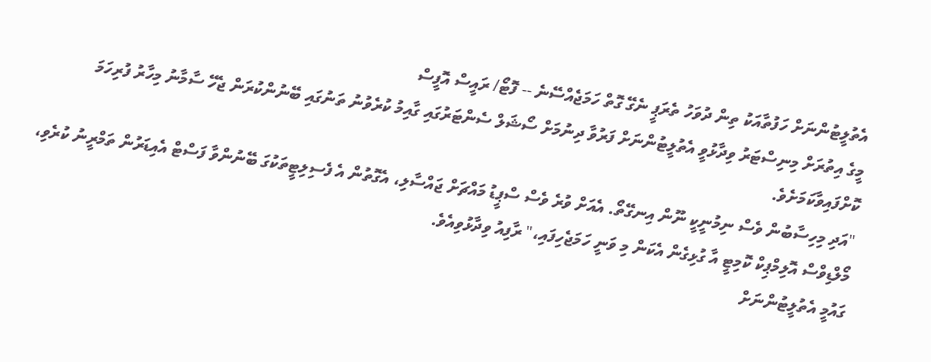އެތުލީޓުންނަށް ހަފުތާއަކު ތިން ދުވަހު ތެރަޕީ ނެގޭ ގޮތް ހަމަޖެއްސޭނެ -- ފޮޓޯ/ ރައީސް އޮފީސް
މީގެ އިތުރަށް މިނިސްޓަރު ވިދާޅުވީ އެތުލީޓުންނަށް ފަރުވާ ދިނުމަށް ސޯޝަލް ސެންޓަރުގައި ގާއިމު ކުރެވުނު ތަނުގައި ބޭނުންކުރަން ޖެހޭ ސާމާނު މިހާރު ފުރިހަމަ ކޮށްފައިވާކަމަށެވެ.
"އަދި މިހިސާބުން ވެސް ނިމުނީކީ ނޫން އިނގޭތޯ. އެއަށް ވުރެ ވެސް ސްޕީޑު މައްޗަށް ޖައްސާލި، އެގޮތުން އެ ފެސިލިޓީތަކުގަ ބޭނުންވާ ފަސްޓް އެއިޑަރުން ތަމްރީނު ކުރެވި، މޯލްޑިވްސް އޮލިމްޕިކް ކޮމިޓީ އާ ގުޅިގެން އެކަން މި ވަނީ ހަމަޖެހިފައި،" ރާފިއު ވިދާޅުވިއެވެ.
ގައުމީ އެތުލީޓުންނަށް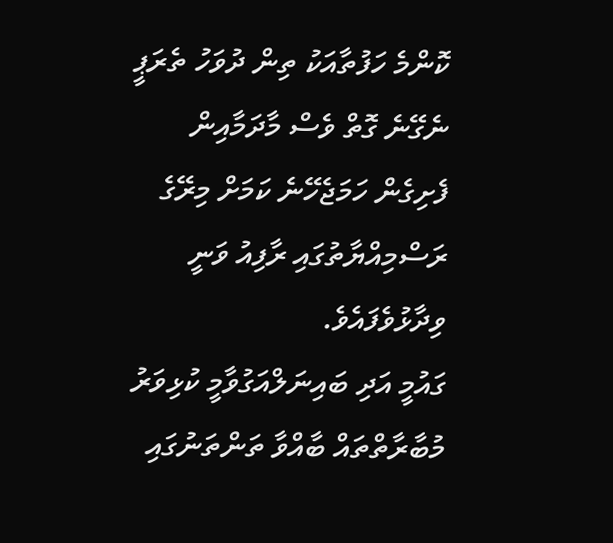ކޮންމެ ހަފުތާއަކު ތިން ދުވަހު ތެރަޕީ ނެގޭނެ ގޮތް ވެސް މާދަމާއިން ފެށިގެން ހަމަޖެހޭނެ ކަމަށް މިރޭގެ ރަސްމިއްޔާތުގައި ރާފިއު ވަނީ ވިދާޅުވެފައެވެ.
ގައުމީ އަދި ބައިނަލްއަގުވާމީ ކުޅިވަރު މުބާރާތްތައް ބާއްވާ ތަންތަނުގައި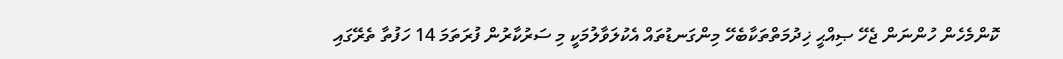ކޮންމެހެން ހުންނަން ޖެހޭ ޞިއްޙީ ޚިދުމަތްތަކާބެހޭ މިންގަނޑުތައް އެކުލަވާލުމަކީ މި ސަރުކާރުން ފުރަތަމަ 14 ހަފުތާ ތެރޭގައި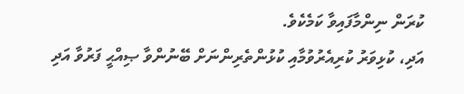ކުރަން ނިންމާފައިވާ ކަމެކެވެ.
އަދި، ކުޅިވަރު ކުރިއެރުވުމާއި ކުޅުންތެރިންނަށް ބޭނުންވާ ޞިއްޙީ ފަރުވާ އަދި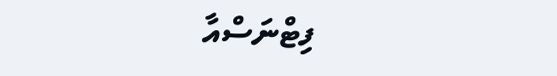ފިޓްނަސްއާ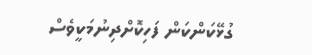ގުޅޭކަންކަން ފަހިކޮށްދިނުމަކީވެސް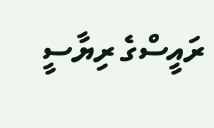ރައީސްގެ ރިޔާސީ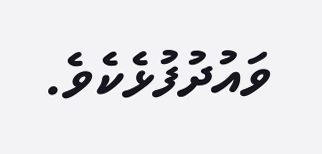ވައުދުފުޅެކެވެ.